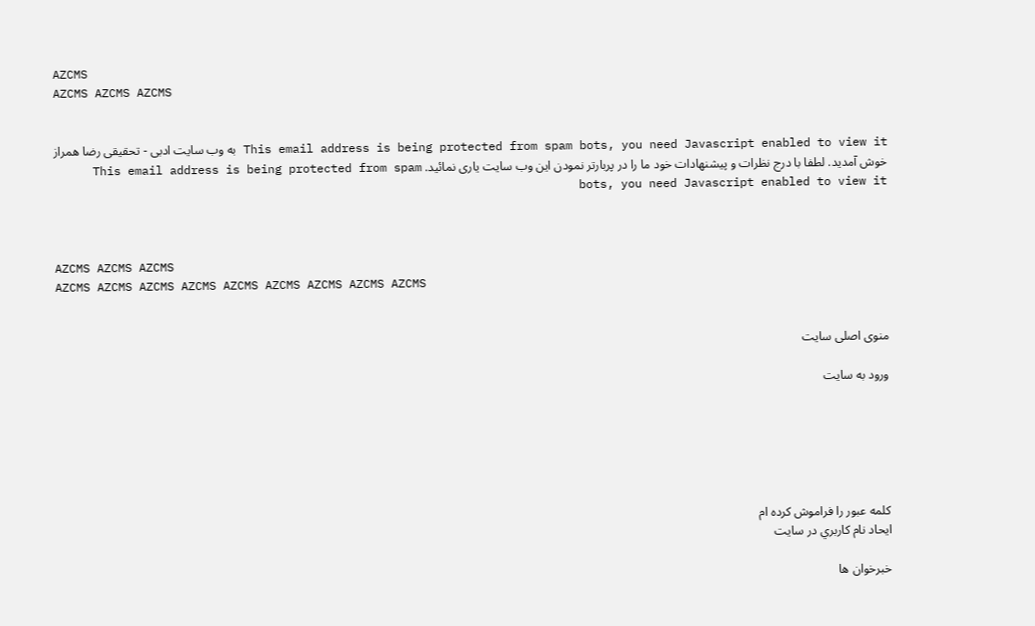AZCMS
AZCMS AZCMS AZCMS


This email address is being protected from spam bots, you need Javascript enabled to view it به وب سایت ادبی - تحقیقی رضا همراز خوش آمدید. لطفا با درج نظرات و پیشنهادات خود ما را در پربارتر نمودن این وب سایت یاری نمائید. This email address is being protected from spam bots, you need Javascript enabled to view it



AZCMS AZCMS AZCMS
AZCMS AZCMS AZCMS AZCMS AZCMS AZCMS AZCMS AZCMS AZCMS


منوی اصلی سایت

ورود به سایت






كلمه عبور را فراموش كرده ام
ايحاد نام كاربري در سایت

خبرخوان ها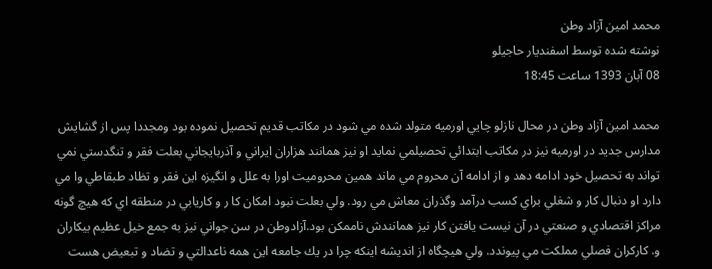محمد امين آزاد وطن
نوشته شده توسط اسفندیار حاجیلو
08 آبان 1393 ساعت 18:45

محمد امين آزاد وطن در محال نازلو چايي اورميه متولد شده مي شود در مكاتب قديم تحصيل نموده بود ومجددا پس از گشايش مدارس جديد در اورميه نيز در مكاتب ابتدائي تحصيلمي نمايد او نيز همانند هزاران ايراني و آذربايجاني بعلت فقر و تنگدستي نمي تواند به تحصيل خود ادامه دهد و از ادامه آن محروم مي ماند همين محروميت اورا به علل و انگيزه اين فقر و تظاد طبقاطي وا مي دارد او دنبال كار و شغلي براي كسب درآمد وگذران معاش مي رود. ولي بعلت نبود امكان كا ر و كاريابي در منطقه اي كه هيچ گونه مراكز اقتصادي و صنعتي در آن نيست يافتن كار نيز همانندش ناممكن بود.آزادوطن در سن جواني نيز به جمع خيل عظيم بيكاران و. كاركران فصلي مملكت مي پيوندد. ولي هيچگاه از انديشه اينكه چرا در يك جامعه اين همه ناعدالتي و تضاد و تبعيض هست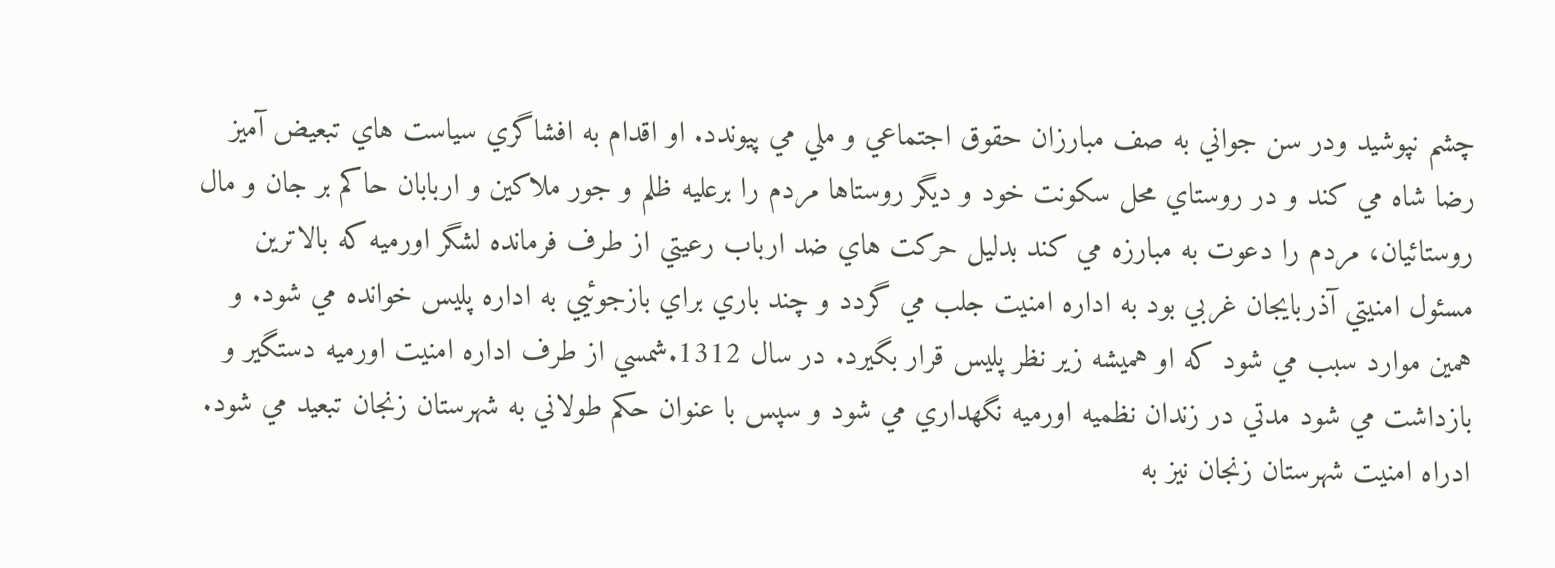چشم نپوشيد ودر سن جواني به صف مبارزان حقوق اجتماعي و ملي مي پيوندد. او اقدام به افشاگري سياست هاي تبعيض آميز رضا شاه مي كند و در روستاي محل سكونت خود و ديگر روستاها مردم را برعليه ظلم و جور ملاكين و اربابان حاكم بر جان و مال روستائيان، مردم را دعوت به مبارزه مي كند بدليل حركت هاي ضد ارباب رعيتي از طرف فرمانده لشگر اورميه كه بالاترين مسئول امنيتي آذربايجان غربي بود به اداره امنيت جلب مي گردد و چند باري براي بازجوئيي به اداره پليس خوانده مي شود. و همين موارد سبب مي شود كه او هميشه زير نظر پليس قرار بگيرد. در سال 1312.شمسي از طرف اداره امنيت اورميه دستگير و بازداشت مي شود مدتي در زندان نظميه اورميه نگهداري مي شود و سپس با عنوان حكم طولاني به شهرستان زنجان تبعيد مي شود. ادراه امنيت شهرستان زنجان نيز به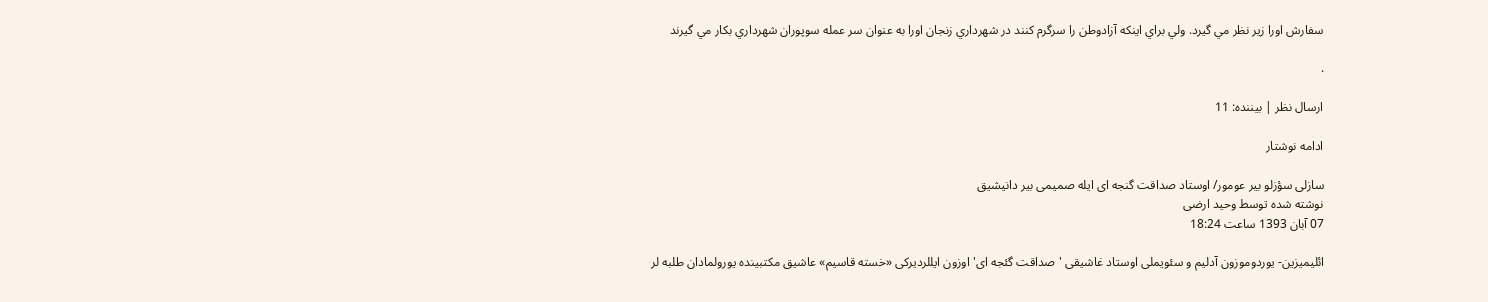سفارش اورا زير نظر مي گيرد. ولي براي اينكه آزادوطن را سرگرم كنند در شهرداري زنجان اورا به عنوان سر عمله سوپوران شهرداري بكار مي گيرند

.

ارسال نظر | بيننده: 11

ادامه نوشتار

سازلی سؤزلو بیر عومور/ اوستاد صداقت گنجه ای ایله صمیمی بیر دانیشیق
نوشته شده توسط وحید ارضی
07 آبان 1393 ساعت 18:24

ائلیمیزین- یوردوموزون آدلیم و سئویملی اوستاد غاشیقی 'صداقت گئجه ای' اوزون ایللردیرکی «خسته قاسیم» عاشیق مکتبینده یورولمادان طلبه لر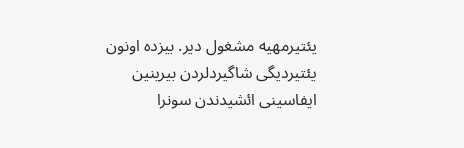یئتیرمهیه مشغول دیر. بیزده اونون یئتیردیگی شاگیردلردن بیرینین ایفاسینی ائشیدندن سونرا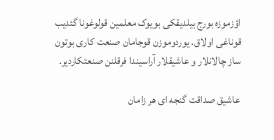اؤزموزه بورج بیلدیقکی بویوک معلمین قولوغونا گئدیب قوناغی اولاق. یوردوموزن قوجامان صنعت کاری بوتون ساز چالانلار و عاشیقلار آراسیندا فرقلنن صنعتکاردیر.

عاشیق صداقت گنجه ای هر زامان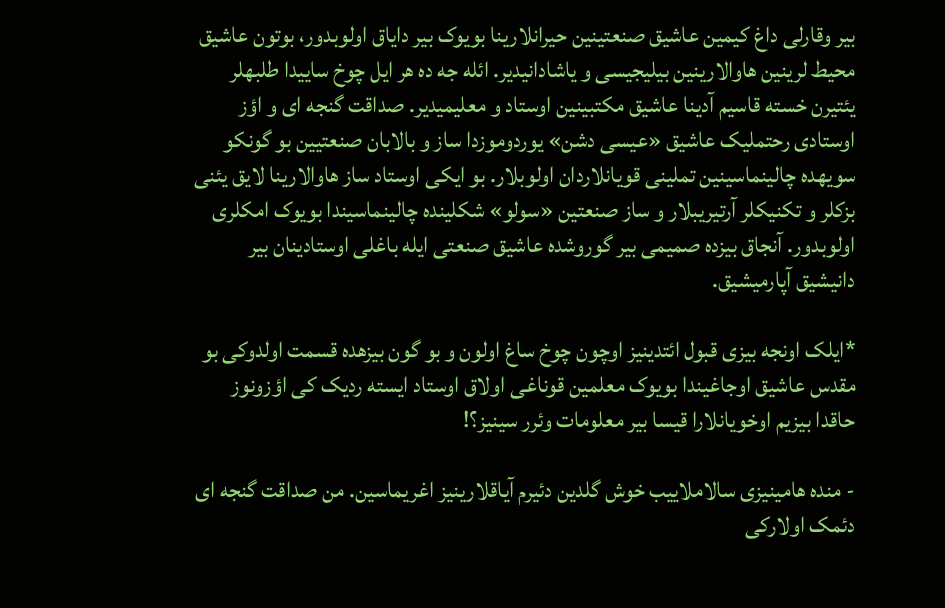بیر وقارلی داغ کیمین عاشیق صنعتینین حیرانلارینا بویوک بیر دایاق اولوبدور، بوتون عاشیق محیط لرینین هاوالارینین بیلیجیسی و یاشادانیدیر. ائله جه ده هر ایل چوخ ساییدا طلبهلر یئتیرن خسته قاسیم آدینا عاشیق مکتبینین اوستاد و معلیمیدیر. صداقت گنجه ای و اؤز اوستادی رحتملیک عاشیق «عیسی دشن» یوردوموزدا ساز و بالابان صنعتیین بو گونکو سویهده چالینماسینین تملینی قویانلاردان اولوبلار. بو ایکی اوستاد ساز هاوالارینا لایق یئنی بزکلر و تکنیکلر آرتیریبلار و ساز صنعتین «سولو» شکلینده چالینماسیندا بویوک امکلری اولوبدور. آنجاق بیزده صمیمی بیر گوروشده عاشیق صنعتی ایله باغلی اوستادینان بیر دانیشیق آپارمیشیق.

*ایلک اونجه بیزی قبول ائتدینیز اوچون چوخ ساغ اولون و بو گون بیزهده قسمت اولدوکی بو مقدس عاشیق اوجاغیندا بویوک معلمین قوناغی اولاق اوستاد ایسته ردیک کی اؤزونوز حاقدا بیزیم اوخویانلارا قیسا بیر معلومات وئرر سینیز؟!

- منده هامینیزی سالاملاییب خوش گلدین دئیرم آیاقلارینیز اغریماسین. من صداقت گنجه ای دئمک اولارکی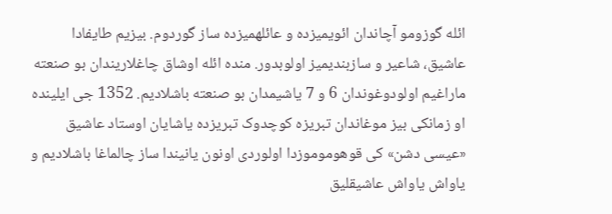ائله گوزومو آچاندان ائویمیزده و عائلهمیزده ساز گوردوم. بیزیم طایفادا عاشیق، شاعیر و سازبندیمیز اولوبدور. منده ائله اوشاق چاغلاریندان بو صنعته ماراغیم اولودوغوندان 6 و 7 یاشیمدان بو صنعته باشلادیم. 1352 جی ایلینده او زمانکی بیز موغاندان تبریزه کوچدوک تبریزده یاشایان اوستاد عاشیق «عیسی دشن» کی قوهوموموزدا اولوردی اونون یانیندا ساز چالماغا باشلادیم و یاواش یاواش عاشیقلیق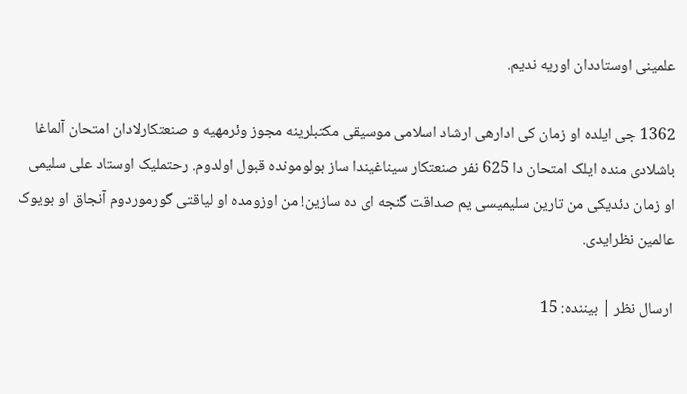علمینی اوستاددان اوریه ندیم.

1362 جی ایلده او زمان کی ادارهی ارشاد اسلامی موسیقی مکتبلرینه مجوز وئرمهیه و صنعتکارلادان امتحان آلماغا باشلادی منده ایلک امتحان دا 625 نفر صنعتکار سیناغیندا ساز بولومونده قبول اولدوم. رحتملیک اوستاد علی سلیمی او زمان دئدیکی من تارین سلیمیسی یم صداقت گنجه ای ده سازین! من اوزومده او لیاقتی گورموردوم آنجاق او بویوک عالمین نظرایدی.

ارسال نظر | بيننده: 15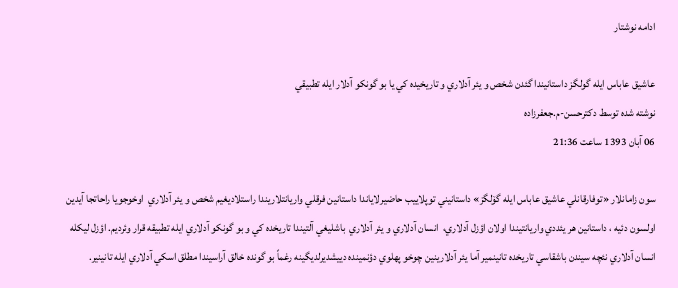ادامه نوشتار

عاشيق عاباس ايله گولگز داستانيندا گئدن شخص و يئر آدلاري و تاريخيده کي يا بو گونکو آدلار ايله تطبيقي
نوشته شده توسط دکترحسن-م.جعفرزاده
06 آبان 1393 ساعت 21:36

سون زامانلار «توفارقانلي عاشيق عاباس ايله گۆلگز» داستانيني توپلاييب حاضيرلاياندا داستانين فرقلي واريانتلاريندا راستلاديغيم شخص و يئر آدلاري  اوخوجويا راحاتجا آيدين اولسون دئيه ، داستانين هر يئددي واريانتيندا اولان اؤزل آدلاري،  انسان آدلاري و يئر آدلاري  باشليغي آلتيندا تاريخده کي و بو گونکو آدلاري ايله تطبيقه قرار وئرديم. اؤزل ليکله انسان آدلاري نئچه سيندن باشقاسي تاريخده تانينمير آما يئر آدلارينين چوخو پهلوي دؤنمينده دييشديرلديگينه رغماً بو گونده خالق آراسيندا مطلق اسکي آدلاري ايله تانينير.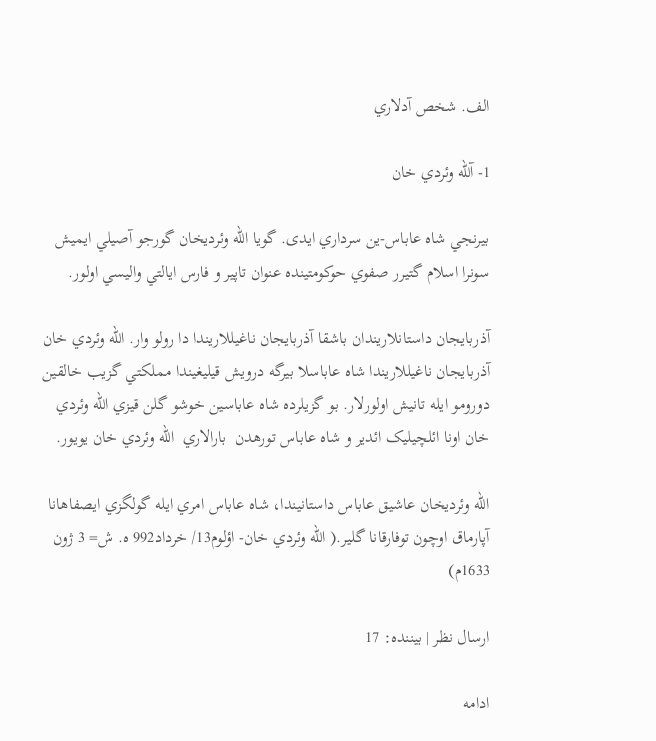الف. شخص آدلاري

1- آلله وئردي خان

بيرنجي شاه عاباس-ين سرداري ایدی. گويا الله وئرديخان گورجو آصيلي ايميش سونرا اسلام گتيرر صفوي حوکومتينده عنوان تاپير و فارس ايالتي واليسي اولور.

آذربايجان داستانلاريندان باشقا آذربايجان ناغيللاريندا دا رولو وار. الله وئردي خان آذربايجان ناغيللاريندا شاه عاباسلا بيرگه درويش قيليغيندا مملکتي گزيب خالقين دورومو ايله تانيش اولورلار. بو گزيلرده شاه عاباسين خوشو گلن قيزي الله وئردي خان اونا ائلچيليک ائدير و شاه عاباس تورهدن  بارالاري  الله وئردي خان يويور.

الله وئرديخان عاشيق عاباس داستانيندا، شاه عاباس امري ايله گولگزي ايصفاهانا آپارماق اوچون توفارقانا گلير.( الله وئردي خان- اؤلوم13/ خرداد992 ه. ش= 3 ژون 1633م)

ارسال نظر | بيننده: 17

ادامه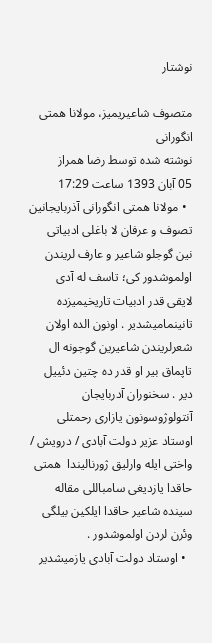نوشتار

متصوف شاعیریمیز، مولانا همتی انگورانی
نوشته شده توسط رضا همراز
05 آبان 1393 ساعت 17:29
  • مولانا همتی انگورانی آذربایجانین تصوف و عرفان لا باغلی ادبیاتی نین گوجلو شاعیر و عارف لریندن اولموشدور کی؛ تاسف له آدی لایقی قدر ادبیات تاریخیمیزده تانینمامیشدیر . اونون الده اولان شعرلریندن شاعیرین گوجونه ال تاپماق بیر او قدر ده چتین دئییل دیر . سخنوران آدربایجان آنتولوژوسونون یازاری رحمتلی اوستاد عزیر دولت آبادی / درویش / واختی ایله وارلیق ژورنالیندا  همتی حاقدا یازدیغی سامباللی مقاله سینده شاعیر حاقدا ایلکین بیلگی وئرن لردن اولموشدور .
  • اوستاد دولت آبادی یازمیشدیر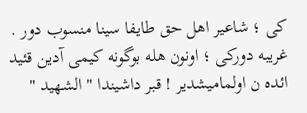کی ؛ شاعیر اهل حق طایفا سینا منسوب دور . غریبه دورکی ؛ اونون هله بوگونه کیمی آدین قئید ائده ن اولمامیشدیر ! قبر داشیندا " الشهید "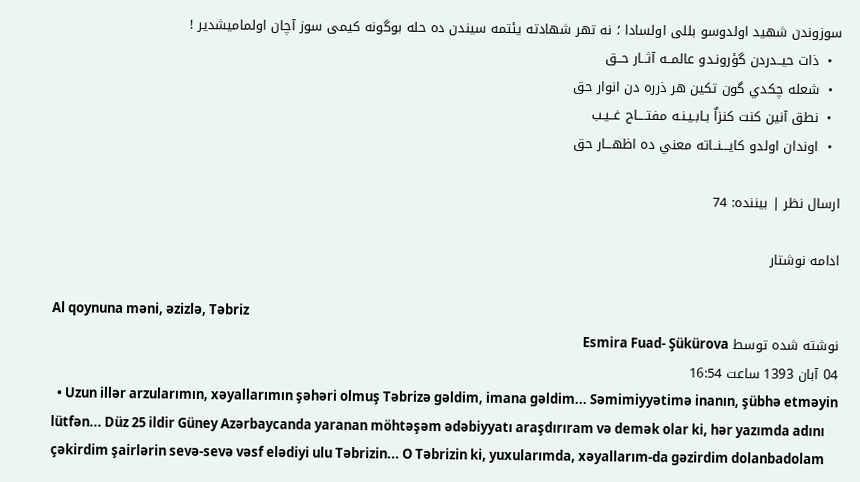سوزوندن شهید اولدوسو بللی اولسادا ؛ نه تهر شهادته یئتمه سیندن ده حله بوگونه کیمی سوز آچان اولمامیشدیر !
  •  ذات حيــدردن گؤرونـدو عالمــه آثــار حــق
  •  شعله چكدي گون تكين هر ذرره دن انوار حق
  •  نطق آنين كنت كنزاٌ بـابـيـنـه مفتــــاح غــيـب
  •  اوندان اولدو كايـــنــاته معني ده اظهـــار حق

ارسال نظر | بيننده: 74

ادامه نوشتار

Al qoynuna məni, əzizlə, Təbriz
نوشته شده توسط Esmira Fuad- Şükürova
04 آبان 1393 ساعت 16:54
  • Uzun illər arzularımın, xəyallarımın şəhəri olmuş Təbrizə gəldim, imana gəldim... Səmimiyyətimə inanın, şübhə etməyin lütfən... Düz 25 ildir Güney Azərbaycanda yaranan möhtəşəm ədəbiyyatı araşdırıram və demək olar ki, hər yazımda adını çəkirdim şairlərin sevə-sevə vəsf elədiyi ulu Təbrizin... O Təbrizin ki, yuxularımda, xəyallarım-da gəzirdim dolanbadolam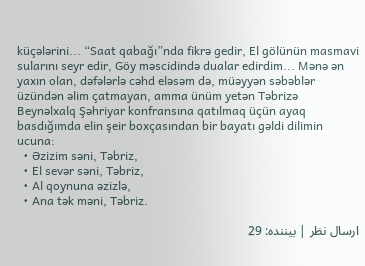küçələrini... “Saat qabağı”nda fikrə gedir, El gölünün masmavi sularını seyr edir, Göy məscidində dualar edirdim... Mənə ən yaxın olan, dəfələrlə cəhd eləsəm də, müəyyən səbəblər üzündən əlim çatmayan, amma ünüm yetən Təbrizə Beynəlxalq Şəhriyar konfransına qatılmaq üçün ayaq basdığımda elin şeir boxçasından bir bayatı gəldi dilimin ucuna:
  • Əzizim səni, Təbriz,
  • El sevər səni, Təbriz,
  • Al qoynuna əzizlə,
  • Ana tək məni, Təbriz.

ارسال نظر | بيننده: 29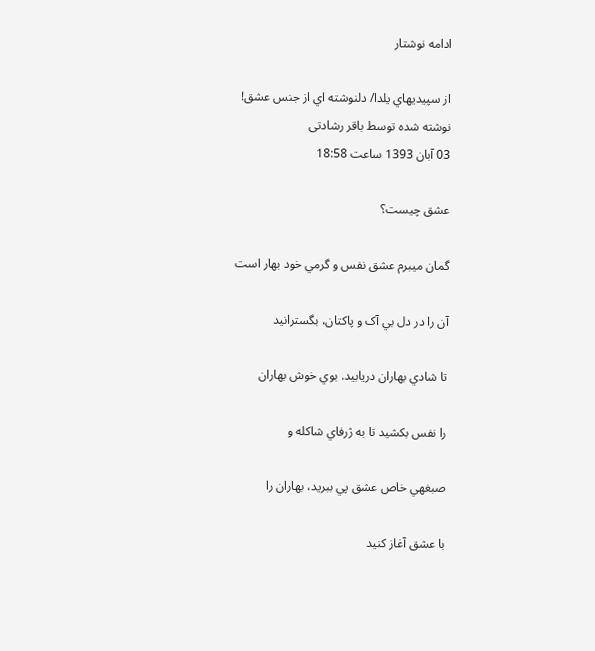ادامه نوشتار

از سپيديهاي يلدا/ دلنوشته اي از جنس عشق!
نوشته شده توسط باقر رشادتی
03 آبان 1393 ساعت 18:58

عشق چيست؟

گمان ميبرم عشق نفس و گرمي خود بهار است

آن را در دل بي آک و پاکتان، بگسترانيد

تا شادي بهاران دريابيد. بوي خوش بهاران

را نفس بکشيد تا به ژرفاي شاکله و

صبغهي خاص عشق پي ببريد، بهاران را

با عشق آغاز کنيد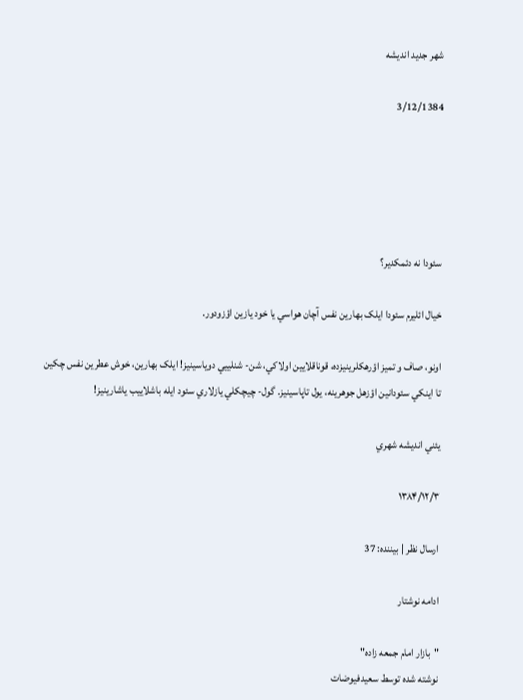شهر جديد انديشه

3/12/1384





سئودا نه دئمکدير؟

خيال ائليرم سئودا ايلک بهارين نفس آچان هواسي يا خود يازين اؤزودور.

اونو، صاف و تميز اؤرهکلرينيزده، قوناقلايين اولاکي، شن- شنلييي دوياسينيز! ايلک بهارين، خوش عطرين نفس چکين تا اينکي سئودانين اؤزهل جوهرينه، يول تاپاسينيز. گول- چيچکلي يازلاري سئود ايله باشلاييب ياشارينيز!

يئني انديشه شهري

۱۳۸۴/۱۲/۳

ارسال نظر | بيننده: 37

ادامه نوشتار

"بازار امام جمعه زاده"
نوشته شده توسط سعیدفیوضات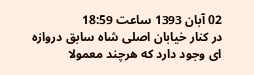02 آبان 1393 ساعت 18:59
در کنار خیابان اصلی شاه سابق دروازه ای وجود دارد که هرچند معمولا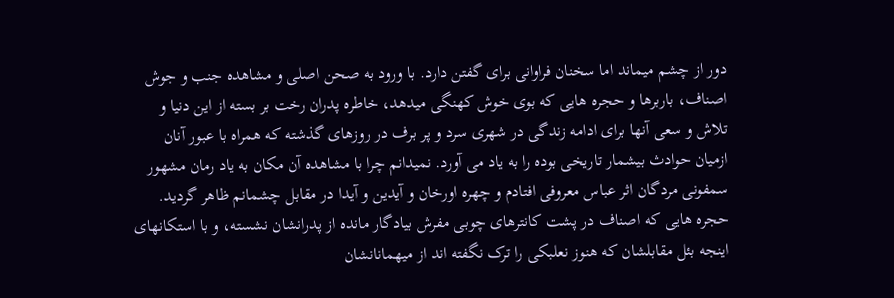دور از چشم میماند اما سخنان فراوانی برای گفتن دارد. با ورود به صحن اصلی و مشاهده جنب و جوش اصناف، باربرها و حجره هایی که بوی خوش کهنگی میدهد، خاطره پدران رخت بر بسته از این دنیا و تلاش و سعی آنها برای ادامه زندگی در شهری سرد و پر برف در روزهای گذشته که همراه با عبور آنان ازمیان حوادث بیشمار تاریخی بوده را به یاد می آورد. نمیدانم چرا با مشاهده آن مکان به یاد رمان مشهور سمفونی مردگان اثر عباس معروفی افتادم و چهره اورخان و آیدین و آیدا در مقابل چشمانم ظاهر گردید.
حجره هایی که اصناف در پشت کانترهای چوبی مفرش بیادگار مانده از پدرانشان نشسته، و با استکانهای اینجه بئل مقابلشان که هنوز نعلبکی را ترک نگفته اند از میهمانانشان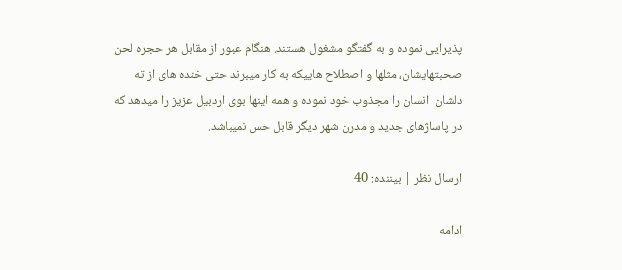پذیرایی نموده و به گفتگو مشغول هستند. هنگام عبور از مقابل هر حجره لحن صحبتهایشان، مثلها و اصطلاح هاییکه به کار میبرند حتی خنده های از ته دلشان  انسان را مجذوب خود نموده و همه اینها بوی اردبیل عزیز را میدهد که در پاساژهای جدید و مدرن شهر دیگر قابل حس نمیباشد.

ارسال نظر | بيننده: 40

ادامه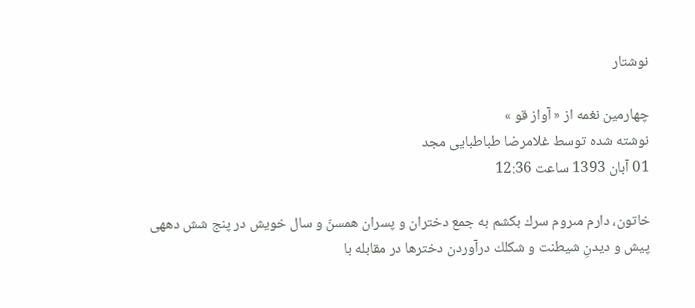نوشتار

چهارمین نغمه از « آواز قو »
نوشته شده توسط غلامرضا طباطبایی مجد
01 آبان 1393 ساعت 12:36

خاتون، دارم مىروم سرك بکشم به جمع دختران و پسران همسنّ و سال خويش در پنج شش دههى پيش و ديدنِ شيطنت و شكلك درآوردن دخترها در مقابله با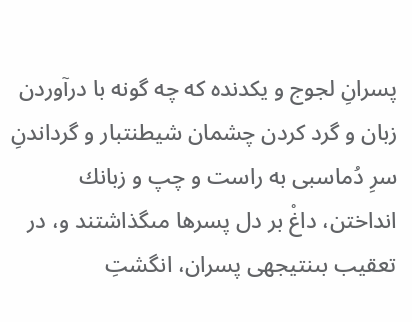پسرانِ لجوج و يكدنده كه چه گونه با درآوردن زبان و گرد كردن چشمان شيطنتبار و گرداندنِ سرِ دُماسبى به راست و چپ و زبانك انداختن، داغْ بر دل پسرها مىگذاشتند و، در تعقيب بىنتيجهى پسران، انگشتِ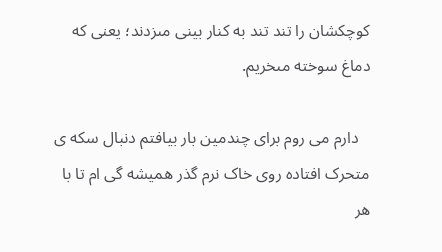كوچكشان را تند تند به كنار بينى مىزدند؛ يعنى كه دماغ سوخته مىخريم.

   دارم می روم برای چندمین بار بیافتم دنبال سکه ی متحرک افتاده روی خاک نرم گذر همیشه گی ام تا با هر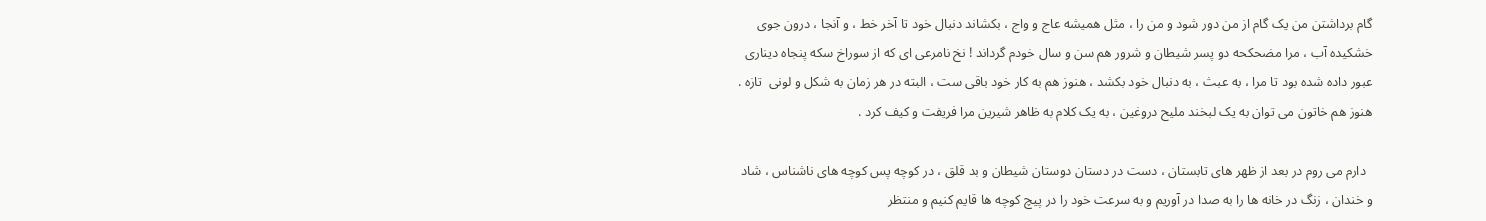گام برداشتن من یک گام از من دور شود و من را ، مثل همیشه عاج و واج ، بکشاند دنبال خود تا آخر خط ، و آنجا ، درون جوی خشکیده آب ، مرا مضحکحه دو پسر شیطان و شرور هم سن و سال خودم گرداند ! نخ نامرعی ای که از سوراخ سکه پنجاه دیناری عبور داده شده بود تا مرا ، به عبث ، به دنبال خود بکشد ، هنوز هم به کار خود باقی ست ، البته در هر زمان به شکل و لونی  تازه . هنوز هم خاتون می توان به یک لبخند ملیح دروغین ، به یک کلام به ظاهر شیرین مرا فریفت و کیف کرد .

  دارم می روم در بعد از ظهر های تابستان ، دست در دستان دوستان شیطان و بد قلق ، در کوچه پس کوچه های ناشناس ، شاد و خندان ، زنگ در خانه ها را به صدا در آوریم و به سرعت خود را در پیچ کوچه ها قایم کنیم و منتظر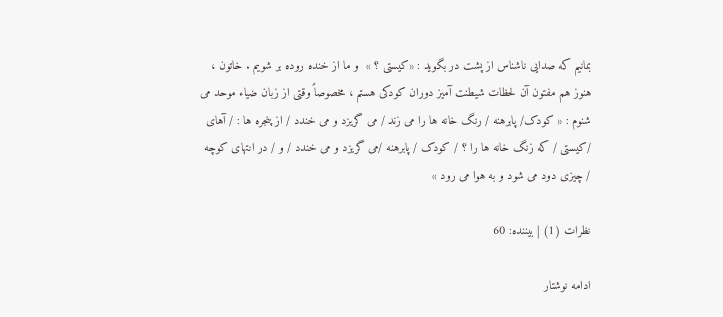بمانیم که صدایی ناشناس از پشت در بگوید : «کیستی ؟ »  و ما از خنده روده بر شویم . خاتون ، هنوز هم مفتون آن لحظات شیطنت آمیز دوران کودکی هستم ، مخصوصاً وقتی از زبان ضیاء موحد می شنوم : « کودک/ پابرهنه / رنگ خانه ها را می زند / می گریزد و می خندد / از پنجره ها : / آهای /کیستی / که زنگ خانه ها را ؟ / کودک / پابرهنه /می گریزد و می خندد / و / در انتهای کوچه / چیزی دود می شود و به هوا می رود »

نظرات (1) | بيننده: 60

ادامه نوشتار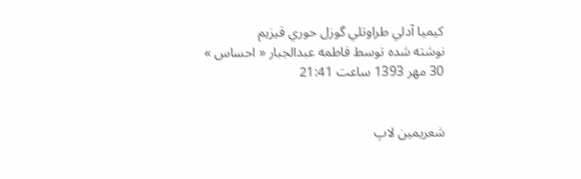كيميا آدلي طراوتلي گوزل حوري قيزيم
نوشته شده توسط فاطمه عبدالجبار « احساس »
30 مهر 1393 ساعت 21:41


شعريمين لاپ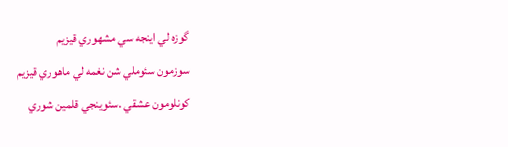گوزه لي اينجه سي مشهوري قيزيم
سوزمون سئوملي شن نغمه لي ماهوري قيزيم
كونلومون عشقي .سئوينجي قلمين شوري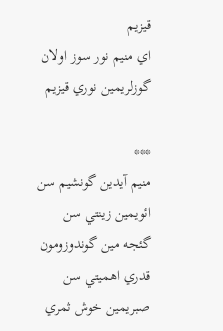قيزيم
اي منيم نور سوز اولان گوزلريمين نوري قيزيم

***
منيم آیدين گونشيم سن ائويمين زينتي سن
گئجه مين گوندوزومون قدري اهميتي سن
صبريمين خوش ثمري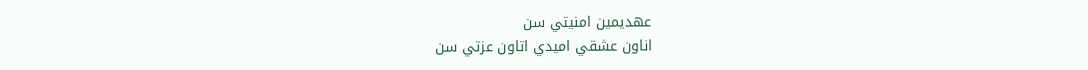عهديمين امنيتي سن
اناون عشقي اميدي اتاون عزتي سن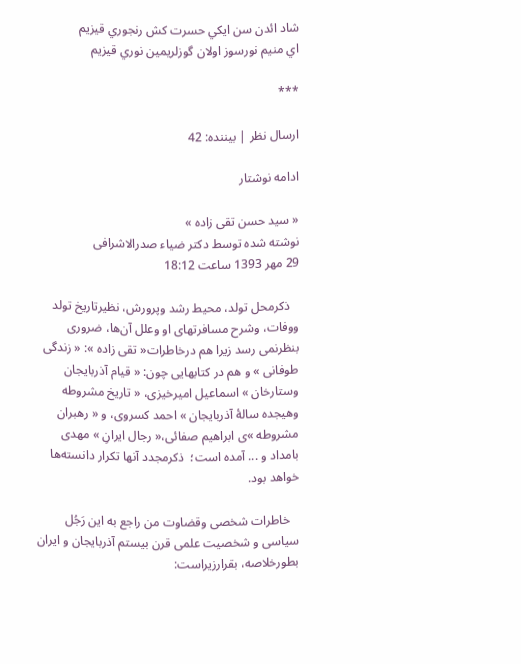شاد ائدن سن ايكي حسرت كش رنجوري قيزيم
اي منيم نورسوز اولان گوزلريمين نوري قيزيم

***

ارسال نظر | بيننده: 42

ادامه نوشتار

« سید حسن تقی ‌زاده »
نوشته شده توسط دكتر ضیاء صدرالاشرافی
29 مهر 1393 ساعت 18:12

   ذكرمحل تولد، محیط رشد وپرورش، نظیرتاریخ تولد ووفات، وشرح مسافرتهای او وعلل آن‌ها، ضروری بنظرنمی رسد زیرا هم درخاطرات« تقی ‌زاده »: « زندگی طوفانی » و هم در كتابهایی چون: « قیام آذربایجان وستارخان » اسماعیل امیرخیزی، « تاریخ مشروطه وهیجده سالۀ آذربایجان » احمد كسروی، و « رهبران مشروطه »ی ابراهیم صفائی،« رجال ایرانِ » مهدی بامداد و ... آمده است؛  ذكرمجدد آنها تكرار دانسته‌ها خواهد بود.

   خاطرات شخصی وقضاوت من راجع به این رَجُل سیاسی و شخصیت علمی قرن بیستم آذربایجان و ایران بطورخلاصه، بقرارزیراست: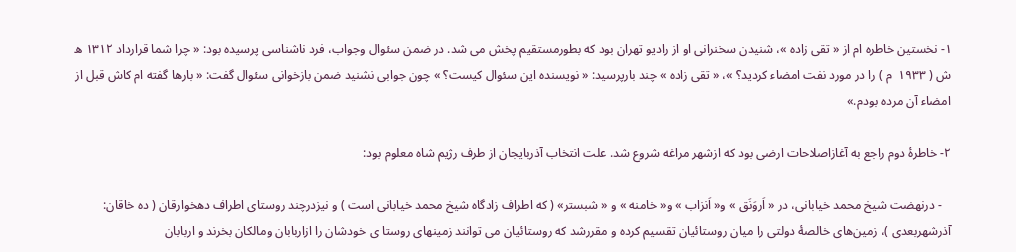۱- نخستین خاطره‌ ام از « تقی ‌زاده »، شنیدن سخنرانی او از رادیو تهران بود كه بطورمستقیم پخش می‌ شد. در ضمن سئوال وجواب، فرد ناشناسی پرسیده بود: « چرا شما قرارداد ۱۳۱۲ ه ش ( ۱۹۳۳  م ) را در مورد نفت امضاء كردید؟ »، « تقی ‌زاده » چند بارپرسید: « نویسنده این سئوال كیست؟ » چون جوابی نشنید ضمن بازخوانی سئوال گفت: « بارها گفته‌ ام كاش قبل از امضاء آن مرده بودم.»

۲- خاطرۀ دوم راجع به آغازاصلاحات ارضی بود كه ازشهر مراغه شروع شد. علت انتخاب آذربایجان از طرف رژیم شاه معلوم بود:

   - درنهضت شیخ محمد خیابانی، در « اَروَنَق » و« اَنزاب » و« خامنه » و « شبستر» ( كه اطراف زادگاه شیخ محمد خیابانی است ) و نیزدرچند روستای اطراف دهخوارقان ( ده خاقان: آذرشهربعدی )، زمین‌های خالصۀ دولتی را میان روستائیان تقسیم كرده و مقررشد كه روستائیان می‌ توانند زمینهای روستا ی خودشان را ازاربابان ومالكان بخرند و اربابان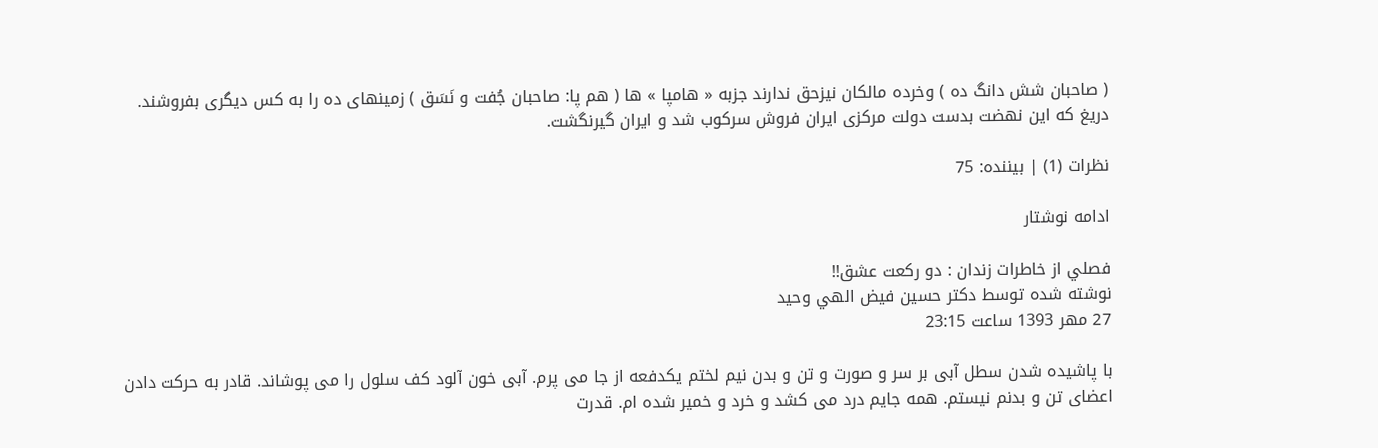( صاحبان شش دانگ ده ) وخرده مالكان نیزحق ندارند جزبه « هامپا » ها ( هم‌ پا: صاحبان جُفت و نَسَق ) زمینهای ده را به كس دیگری بفروشند. دریغ كه این نهضت بدست دولت مرکزی ایران فروش سركوب شد و ایران‌ گیرنگشت.

نظرات (1) | بيننده: 75

ادامه نوشتار

فصلي از خاطرات زندان : دو رکعت عشق!!
نوشته شده توسط دكتر حسين فيض الهي وحيد
27 مهر 1393 ساعت 23:15

با پاشیده شدن سطل آبی بر سر و صورت و تن و بدن نیم لختم یکدفعه از جا می پرم. آبی خون آلود کف سلول را می پوشاند. قادر به حرکت دادن اعضای تن و بدنم نیستم. همه جایم درد می کشد و خرد و خمیر شده ام. قدرت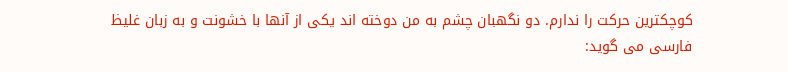کوچکترین حرکت را ندارم. دو نگهبان چشم به من دوخته اند یکی از آنها با خشونت و به زبان غلیظ فارسی می گوید: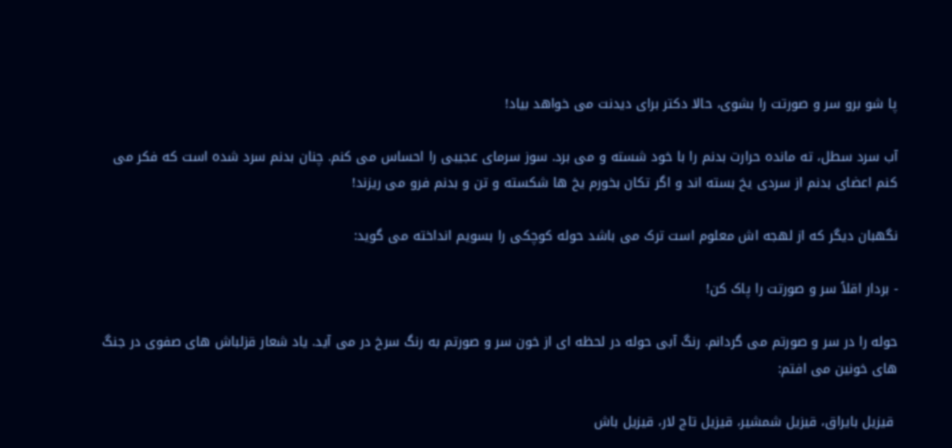پا شو برو سر و صورتت را بشوی، حالا دکتر برای دیدنت می خواهد بیاد!

آب سرد سطل، ته مانده حرارت بدنم را با خود شسته و می برد. سوز سرمای عجیبی را احساس می کنم. چنان بدنم سرد شده است که فکر می کنم اعضای بدنم از سردی یخ بسته اند و اگر تکان بخورم یخ ها شکسته و تن و بدنم فرو می ریزند!

نگهبان دیگر که از لهجه اش معلوم است ترک می باشد حوله کوچکی را بسویم انداخته می گوید:

- بردار اقلاً سر و صورتت را پاک کن!

حوله را در سر و صورتم می گردانم. رنگ آبی حوله در لحظه ای از خون سر و صورتم به رنگ سرخ در می آید. یاد شعار قزلباش های صفوی در جنگ های خونین می افتم:

 قیزیل بایراق، قیزیل شمشیر، قیزیل تاج لار، قیزیل باش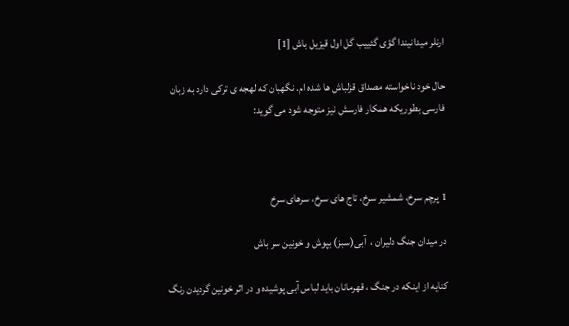ارنلر میدانیندا گؤی گئییب گل اول قیزیل باش [1]

حال خود ناخواسته مصداق قزلباش ها شده ام. نگهبان که لهجه ی ترکی دارد به زبان فارسی بطوریکه همکار فارسش نیز متوجه شود می گوید:



1 پرچم سرخ، شمشیر سرخ، تاج های سرخ، سرهای سرخ

در میدان جنگ دلیران ،  آبی(سبز) بپوش و خونین سر باش

کنایه از اینکه در جنگ ، قهرمانان باید لباس آبی پوشیده و در اثر خونین گردیدن رنگ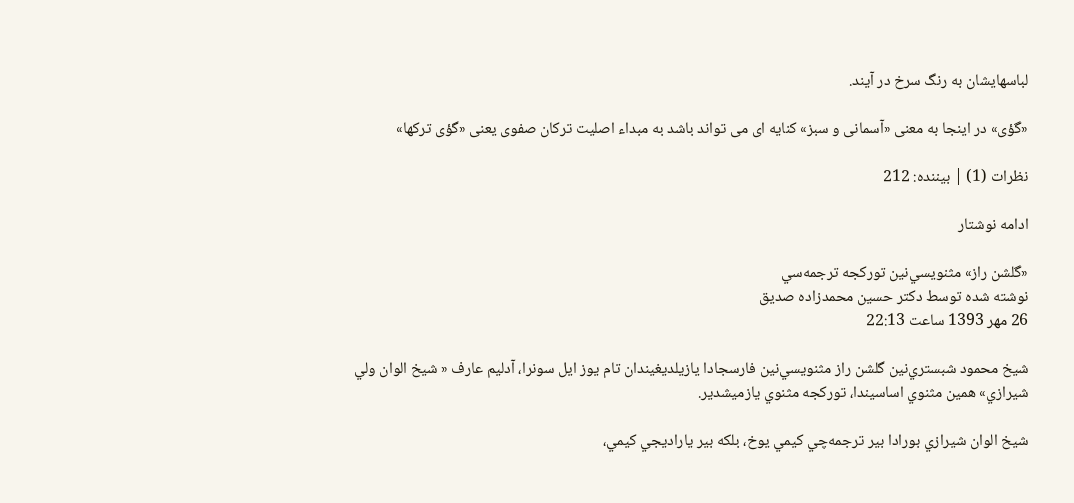لباسهایشان به رنگ سرخ در آیند.

«گؤی» در اینجا به معنی «آسمانی و سبز» کنایه ای می تواند باشد به مبداء اصلیت ترکان صفوی یعنی «گؤی ترکها»

نظرات (1) | بيننده: 212

ادامه نوشتار

«گلشن راز» مثنويسي‌نين توركجه ترجمه‌سي
نوشته شده توسط دكتر حسين محمدزاده صديق
26 مهر 1393 ساعت 22:13

شيخ محمود شبستري‌نين گلشن راز مثنويسي‌نين فارسجادا يازيلديغيندان تام يوز ايل سونرا، آدليم عارف « شيخ الوان ولي شيرازي» همين مثنوي اساسيندا، توركجه مثنوي يازميشدير.

شيخ الوان شيرازي بورادا بير ترجمه‌چي كيمي يوخ، بلكه بير ياراديجي كيمي،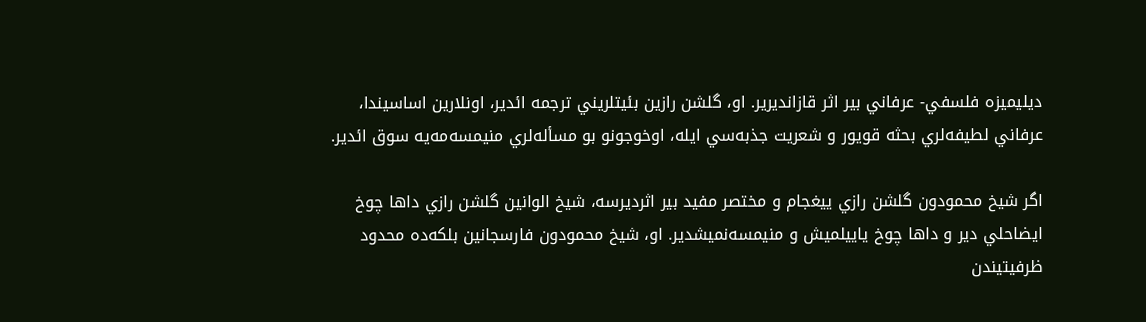ديليميزه فلسفي- عرفاني بير اثر قازانديرير. او، گلشن رازين بئيتلريني ترجمه ائدير، اونلارين اساسيندا، عرفاني لطيفه‌لري بحثه قويور و شعريت جذبه‌سي ايله، اوخوجونو بو مسأله‌لري منيمسه‌مه‌يه سوق ائدير.

اگر شيخ محمودون گلشن رازي ييغجام و مختصر مفيد بير اثرديرسه، شيخ الوانين گلشن رازي داها چوخ ايضاحلي دير و داها چوخ ياييلميش و منيمسه‌نميشدير. او، شيخ محمودون فارسجانين بلكه‌ده محدود ظرفيتيندن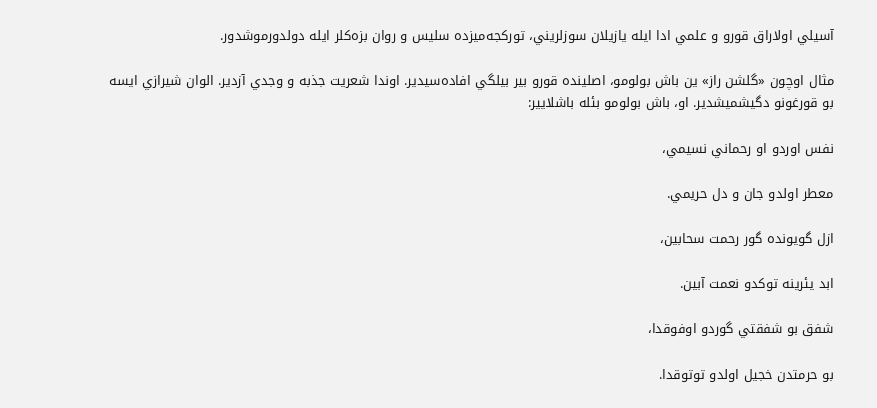آسيلي اولاراق قورو و علمي ادا ايله يازيلان سوزلريني، توركجه‌ميزده سليس و روان بزه‌كلر ايله دولدورموشدور.

مثال اوچون «گلشن راز» ين باش بولومو، اصلينده قورو بير بيلگي افاده‌سيدير. اوندا شعريت جذبه و وجدي آزدير. الوان شيرازي ايسه بو قورغونو دگيشميشدير. او، باش بولومو بئله باشلايير:

نفس اوردو او رحماني نسيمي،

معطر اولدو جان و دل حريمي.

ازل گويونده گور رحمت سحابين،

ابد يئرينه توكدو نعمت آبين.

شفق بو شفقتي گوردو اوفوقدا،

بو حرمتدن خجيل اولدو توتوقدا.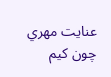عنايت مهري چون كيم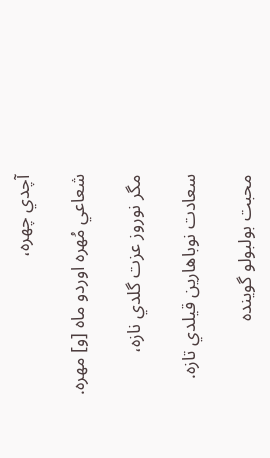آچدي چهره،

شعاعي مُهره اوردو ماه [و] مهره.

مگر نوروز عزت گلدي نازه،

سعادت نوباهارين قيلدي تازه.

محبت بولبولو گوينده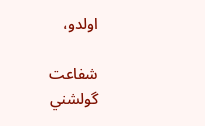اولدو،

شفاعت گولشني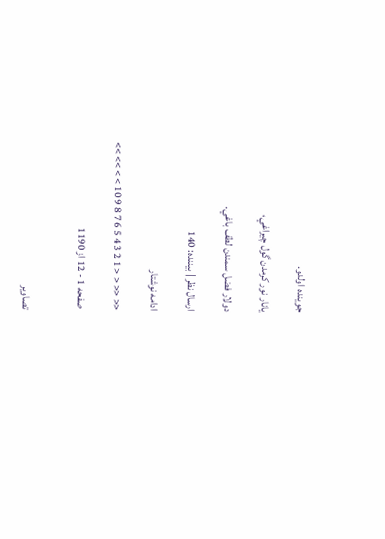جوينده اولدو.

يانار نور كرمدن گول چيراغي،

دولار فضل سمندن لطف باغي.

ارسال نظر | بيننده: 140

ادامه نوشتار

<< << < < 1 2 3 4 5 6 7 8 9 10 > > >> >>

صفحه 1 - 12 از 1190


تصاویر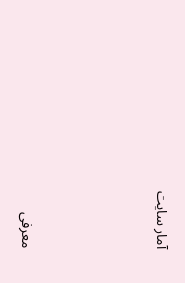آمار سایت





معرفی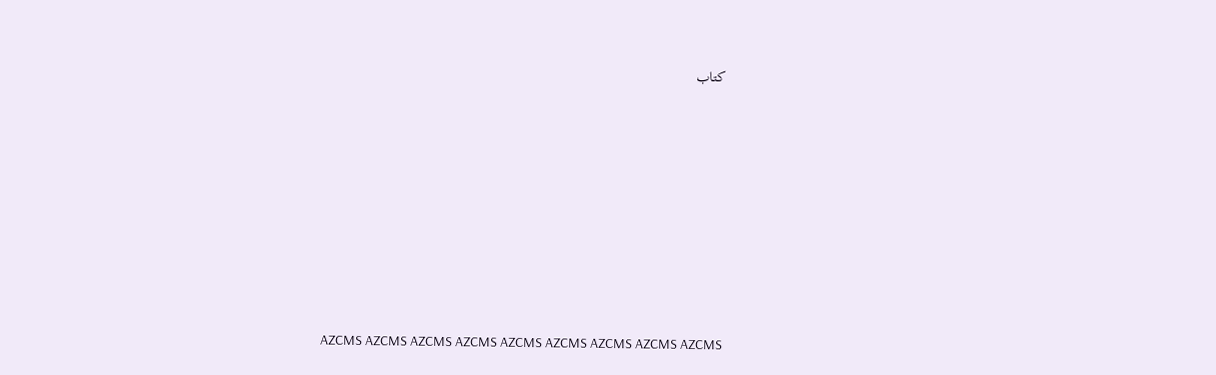کتاب










AZCMS AZCMS AZCMS AZCMS AZCMS AZCMS AZCMS AZCMS AZCMS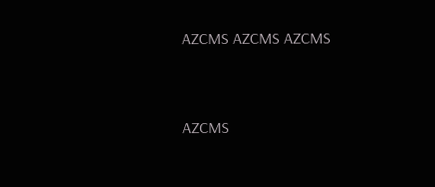AZCMS AZCMS AZCMS



AZCMS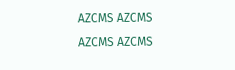AZCMS AZCMS
AZCMS AZCMS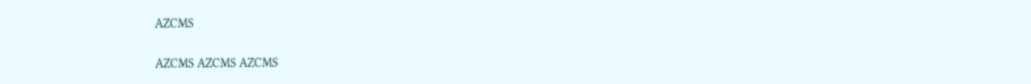AZCMS

AZCMS AZCMS AZCMS